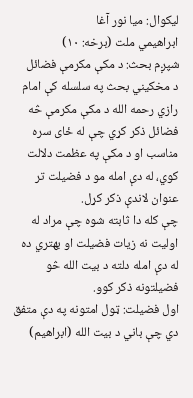ليکوال: میا نور آغا
ابراهيمي ملت (برخه: ۱۰)
شپږم بحث: د مکې مکرمې فضائل
د مخکیني بحث په سلسله کې امام رازي رحمه الله د مکې مکرمې څه فضائل ذکر کړي چې له ځای سره مناسب او د مکې په عظمت دلالت کوي، له دې امله مو د فضیلت تر عنوان لاندې ذکر کړل.
چې کله دا ثابته شوه چې مراد له اولیت نه زیات فضیلت او بهتري ده له دې امله دلته د بیت الله څو فضیلتونه ذکر کوو.
اول فضیلت: ټول امتونه په دې متفق دي چې باني د بیت الله (ابراهیم)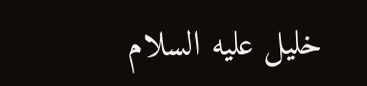خلیل علیه السلام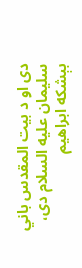دی او د بیت المقدس باني سلیمان علیه السلام دی، بېشکه ابراهیم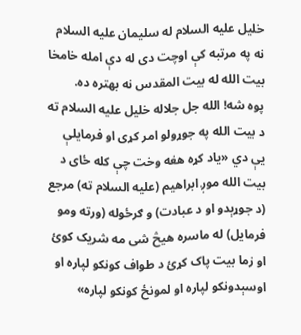خلیل علیه السلام له سلیمان علیه السلام نه په مرتبه کې اوچت دی له دې امله خامخا بیت الله له بیت المقدس نه بهتره ده.
پوه شه! الله جل جلاله خلیل علیه السلام ته د بیت الله په جوړولو امر کړی او فرمایلې یې دي «یاد کړه هغه وخت چې کله ځای د بیت الله موږ ابراهیم (علیه السلام ته) مرجع (د جوړېدو او د عبادت) و ګرځوله (ورته ومو فرمایل) له ماسره هیڅ شی مه شریک کوئ او زما بیت پاک کړئ د طواف کونکو لپاره او اوسېدونکو لپاره او لمونځ کونکو لپاره»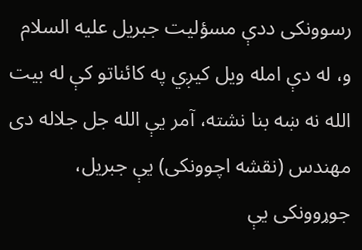رسوونکی ددې مسؤلیت جبریل علیه السلام و، له دې امله ویل کیږي په کائناتو کې له بیت الله نه ښه بنا نشته، آمر یې الله جل جلاله دی مهندس (نقشه اچوونکی) یې جبریل، جوړوونکی یې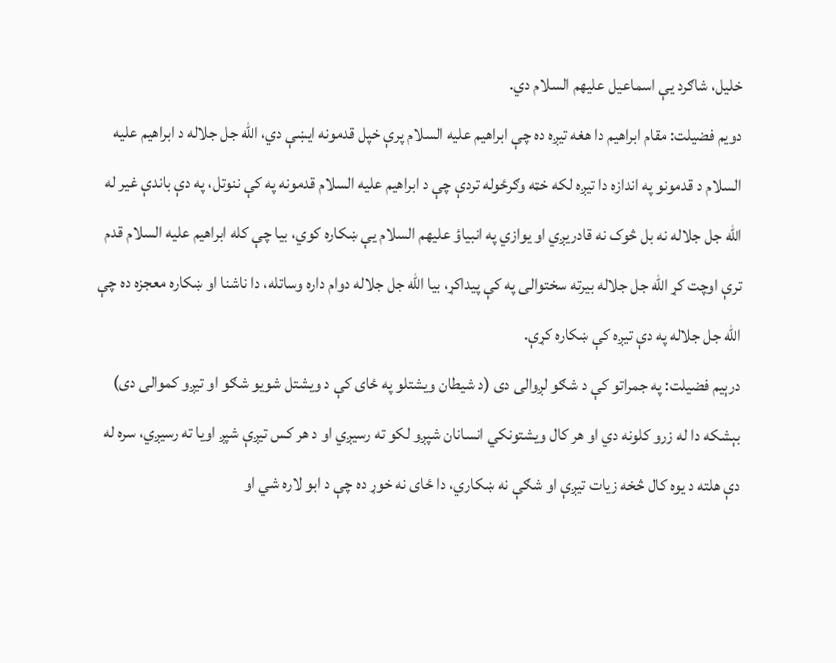خلیل، شاګرد یې اسماعیل علیهم السلام دي.
دویم فضیلت: مقام ابراهیم دا هغه تیږه ده چې ابراهیم علیه السلام پرې خپل قدمونه ایښې دي، الله جل جلاله د ابراهیم علیه السلام د قدمونو په اندازه دا تیږه لکه خټه وګرځوله تردې چې د ابراهیم علیه السلام قدمونه په کې ننوتل، په دې باندې غیر له الله جل جلاله نه بل څوک نه قادریږي او یوازي په انبیاؤ علیهم السلام یې ښکاره کوي، بیا چې کله ابراهیم علیه السلام قدم ترې اوچت کړ الله جل جلاله بیرته سختوالی په کې پیداکړ، بیا الله جل جلاله دوام داره وساتله، دا ناشنا او ښکاره معجزه ده چې الله جل جلاله په دې تیږه کې ښکاره کړې.
درېیم فضیلت: په جمراتو کې د شګو لږوالی دی (د شیطان ویشتلو په ځای کې د ویشتل شویو شګو او تیږو کموالی دی) بېشکه دا له زرو کلونه دي او هر کال ویشتونکي انسانان شپږو لکو ته رسیږي او د هر کس تیږې شپږ اویا ته رسیږي، سره له دې هلته د یوه کال څخه زیات تیږې او شګې نه ښکاري، دا ځای نه خوړ ده چې د ابو لاره شي او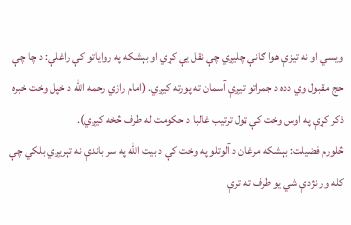ويسي او نه تیزې هوا ګانې چلیږي چې نقل یې کړي او بېشکه په روایاتو کې راغلې: د چا چې حج مقبول وي دده د جمراتو تیږې آسمان ته پورته کیږي. (امام رازي رحمه الله د خپل وخت خبره ذکر کړې په اوس وخت کې ټول ترتیب غالبا د حکومت له طرف څخه کیږي).
څلورم فضیلت: بېشکه مرغان د آلوتلو په وخت کې د بیت الله په سر باندې نه تېریږي بلکي چې کله ور نژدې شي یو طرف ته ترې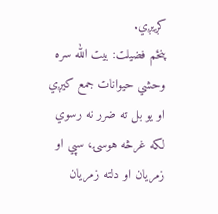کږیږي.
پنځم فضیلت: بیت الله سره وحشي حیوانات جمع کیږي او یو بل ته ضرر نه رسوي لکه غرڅه هوسۍ، سپي او زمریان او دلته زمریان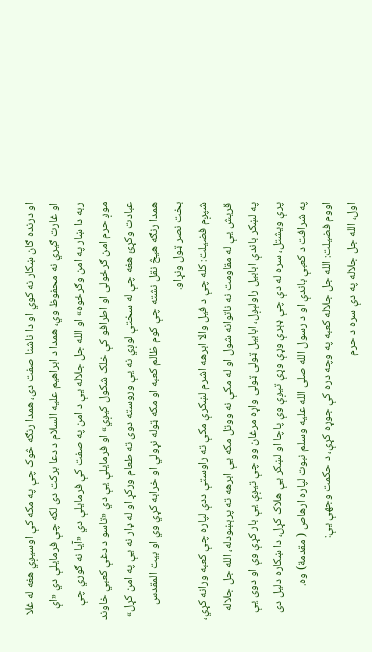او درنده ګان ښکار نه کوي او دا ناشنا صفت دی، همدا رنګه څوک چې په مکه کې اوسیږي هغه له غلا او غارت ګیري نه محفوظ وي، همدا د ابراهیم علیه السلام د دعا برکت دی لکه چې فرمایلې دي «اې ربه دا ښار په امن وګرځوه» او الله جل جلاله یې د امن په صفت کې فرمایلې دي «آیا نه ګوري چې موږ حرم امن ګرځولی او اطرافو کې خلک شکول کیږي» او فرمایلې یې دي «تاسو د دغې کعبي خاوند عبادت وکړئ هغه چې له سختې لوږي نه یې وروسته دوی ته طعام ورکړ او له ډار نه یې په امن کړل» همدا رنګه هیڅ نقل نشته چې کوم ظالم کعبه او مکه ټوله نړولي او خرابه کړي وي او بیت المقدس بخت نصر ټول ونړاو.
شپږم فضیلت: کله چې د فیل والا ابرهه اشرم لښکرې مکې ته راوستې ددې لپاره چې کعبه ورانه کړي، قریش یې له مقاومت نه ناتوانه شول او له مکې نه ووتل مکه یې ابرهه ته پرېښودله، الله جل جلاله په لښکر باندې ابابیل راولېږل، ابابیل ټولی ټولی واړه مرغان وو چې تیږې یې بار کړې وې او دوی یې پرې ویشتل، سره له دې چې ډېرې وړې وړې تیږې وې پاچا او لښکر یې هلاک کړل، دا ښکاره دلیل دی په شرافت د کعبې باندې او د رسول الله صلی الله علیه وسلم نبوت لپاره ارهاص ( مقدمة) وه.
اووم فضيلت: الله جل جلاله کعبه په وچه دره کې جوړه کړې، د حکمت وجهې یې:
اول، الله جل جلاله په دې سره د حرم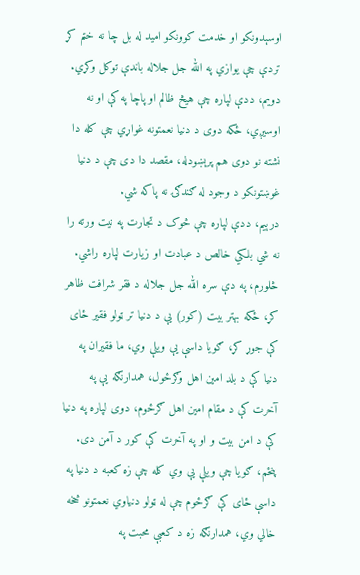اوسېدونکو او خدمت کوونکو امید له بل چا نه ختم کړ تردې چې یوازي په الله جل جلاله باندې توکل وکړي.
دویم، ددې لپاره چې هیڅ ظالم او پاچا په کې او نه اوسیږي، ځکه دوی د دنیا نعمتونه غواړي چې کله دا نشته نو دوی هم پرېښودله، مقصد دا دی چې د دنیا غوښتونکو د وجود له ګندګۍ نه پاکه شي.
درېیم، ددې لپاره چې څوک د تجارت په نیت ورته را نه شي بلکي خالص د عبادت او زیارت لپاره راشي.
څلورم، په دې سره الله جل جلاله د فقر شرافت ظاهر کړ، ځکه بهتر بیت (کور) یې د دنیا تر ټولو فقیر ځای کې جوړ کړ، ګویا داسې یې ویلې وي، ما فقیران په دنیا کې د بلد امین اهل وګرځول، همدارنګه یې په آخرت کې د مقام امین اهل ګرځوم، دوی لپاره په دنیا کې د امن بیت و او په آخرت کې کور د آمن دی.
پنځم، ګویا چې ویلې یې وي کله چې زه کعبه د دنیا په داسې ځای کې ګرځوم چې له ټولو دنیاوي نعمتونو څخه خالي وي، همدارنګه زه د کعبې محبت په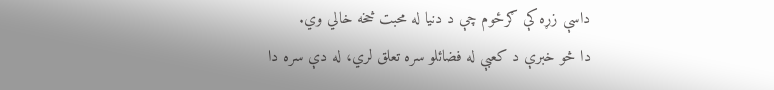داسې زړه کې ګرځوم چې د دنیا له محبت څخه خالي وي.
دا څو خبرې د کعبې له فضائلو سره تعلق لري، له دې سره دا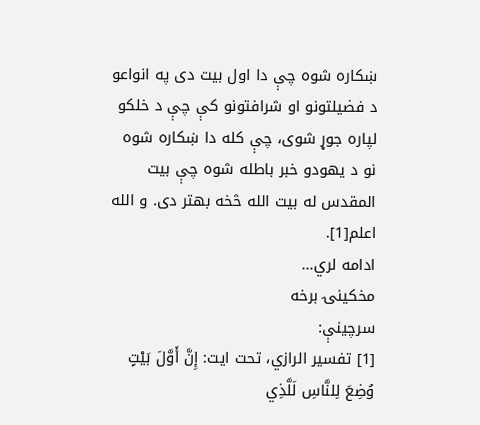ښکاره شوه چې دا اول بیت دی په انواعو د فضیلتونو او شرافتونو کې چې د خلکو لپاره جوړ شوی، چې کله دا ښکاره شوه نو د یهودو خبر باطله شوه چې بیت المقدس له بیت الله څخه بهتر دی. و الله اعلم[1].
ادامه لري…
مخکینۍ برخه
سرچینې:
[1] تفسير الرازي، تحت ایت: إِنَّ أَوَّلَ بَيْتٍ وُضِعَ لِلنَّاسِ لَلَّذِي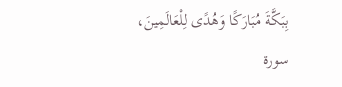بِبَكَّةَ مُبَارَكًا وَهُدًى لِلْعَالَمِينَ، سورة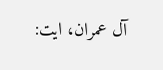آل عمران، ایت: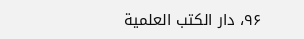۹۶، دار الکتب العلمیة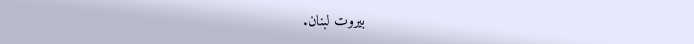بیروت لبنان.